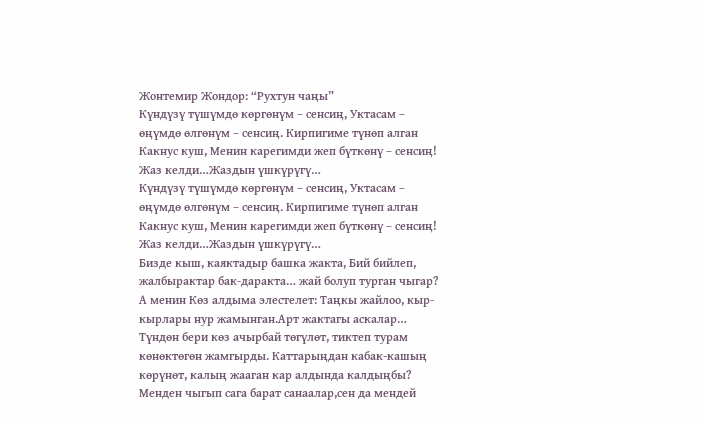Жонтемир Жондор: “Рухтун чаңы”
Күндүзү түшүмдө көргөнүм – сенсиң, Уктасам – өңүмдө өлгөнүм – сенсиң. Кирпигиме түнөп алган Какнус куш, Менин карегимди жеп бүткөнү – сенсиң! Жаз келди…Жаздын үшкүрүгү…
Күндүзү түшүмдө көргөнүм – сенсиң, Уктасам – өңүмдө өлгөнүм – сенсиң. Кирпигиме түнөп алган Какнус куш, Менин карегимди жеп бүткөнү – сенсиң! Жаз келди…Жаздын үшкүрүгү…
Бизде кыш, каяктадыр башка жакта, Бий бийлеп, жалбырактар бак-даракта… жай болуп турган чыгар? А менин Көз алдыма элестелет: Таңкы жайлоо, кыр-кырлары нур жамынган.Арт жактагы аскалар…
Түндөн бери көз ачырбай төгүлөт, тиктеп турам көнөктөгөн жамгырды. Каттарыңдан кабак-кашың көрүнөт, калың жааган кар алдында калдыңбы? Менден чыгып сага барат санаалар,сен да мендей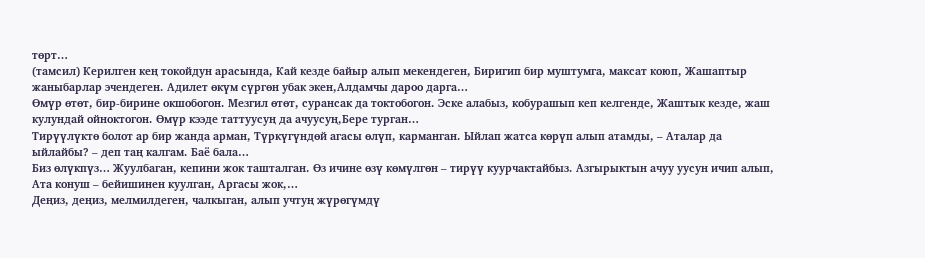төрт…
(тамсил) Керилген кең токойдун арасында, Кай кезде байыр алып мекендеген, Биригип бир муштумга, максат коюп, Жашаптыр жаныбарлар эчендеген. Адилет өкүм сүргөн убак экен,Алдамчы дароо дарга…
Өмүр өтөт, бир-бирине окшобогон. Мезгил өтөт, сурансак да токтобогон. Эске алабыз, кобурашып кеп келгенде, Жаштык кезде, жаш кулундай ойноктогон. Өмүр кээде таттуусуң да ачуусуң,Бере турган…
Тирүүлүктө болот ар бир жанда арман, Түркүгүндөй агасы өлүп, карманган. Ыйлап жатса көрүп алып атамды, – Аталар да ыйлайбы? – деп таң калгам. Баё бала…
Биз өлүкпүз… Жуулбаган, кепини жок ташталган. Өз ичине өзү көмүлгөн – тирүү куурчактайбыз. Азгырыктын ачуу уусун ичип алып, Ата конуш – бейишинен куулган, Аргасы жок,…
Деңиз, деңиз, мелмилдеген, чалкыган, алып учтуң жүрөгүмдү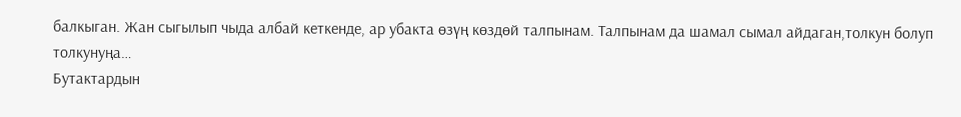балкыган. Жан сыгылып чыда албай кеткенде, ар убакта өзүң көздөй талпынам. Талпынам да шамал сымал айдаган,толкун болуп толкунуңа…
Бутактардын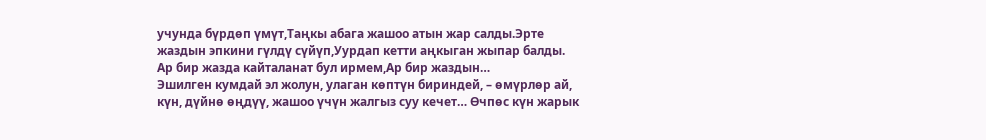учунда бүрдөп үмүт,Таңкы абага жашоо атын жар салды.Эрте жаздын эпкини гүлдү сүйүп,Уурдап кетти аңкыган жыпар балды. Ар бир жазда кайталанат бул ирмем,Ар бир жаздын…
Эшилген кумдай эл жолун, улаган көптүн бириндей, – өмүрлөр ай, күн, дүйнө өңдүү, жашоо үчүн жалгыз суу кечет… Өчпөс күн жарык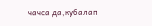чачса да,кубалап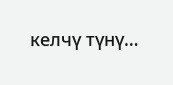келчү түнү…